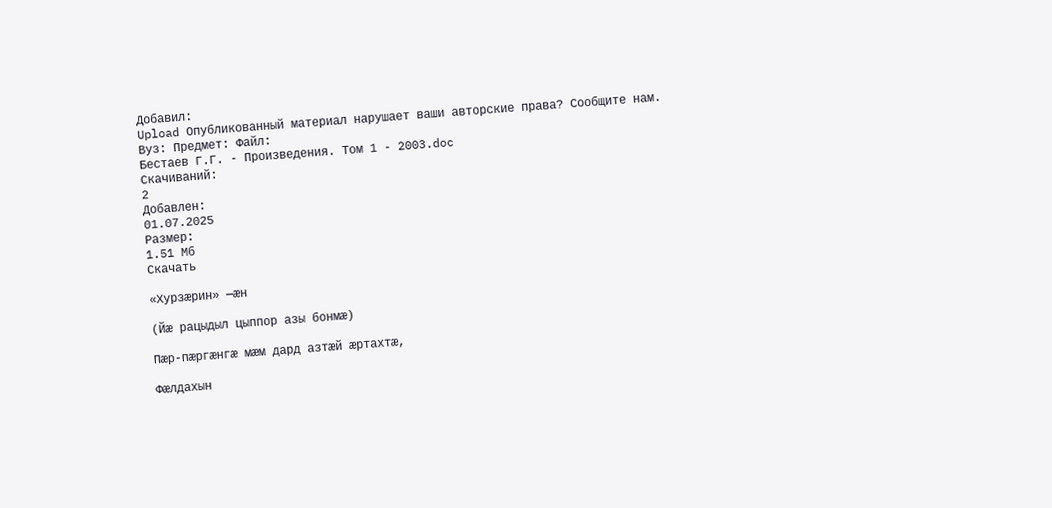Добавил:
Upload Опубликованный материал нарушает ваши авторские права? Сообщите нам.
Вуз: Предмет: Файл:
Бестаев Г.Г. - Произведения. Том 1 - 2003.doc
Скачиваний:
2
Добавлен:
01.07.2025
Размер:
1.51 Mб
Скачать

«Хурзæрин» —æн

(Йæ рацыдыл цыппор азы бонмæ)

Пæр-пæргæнгæ мæм дард азтæй æртахтæ,

Фæлдахын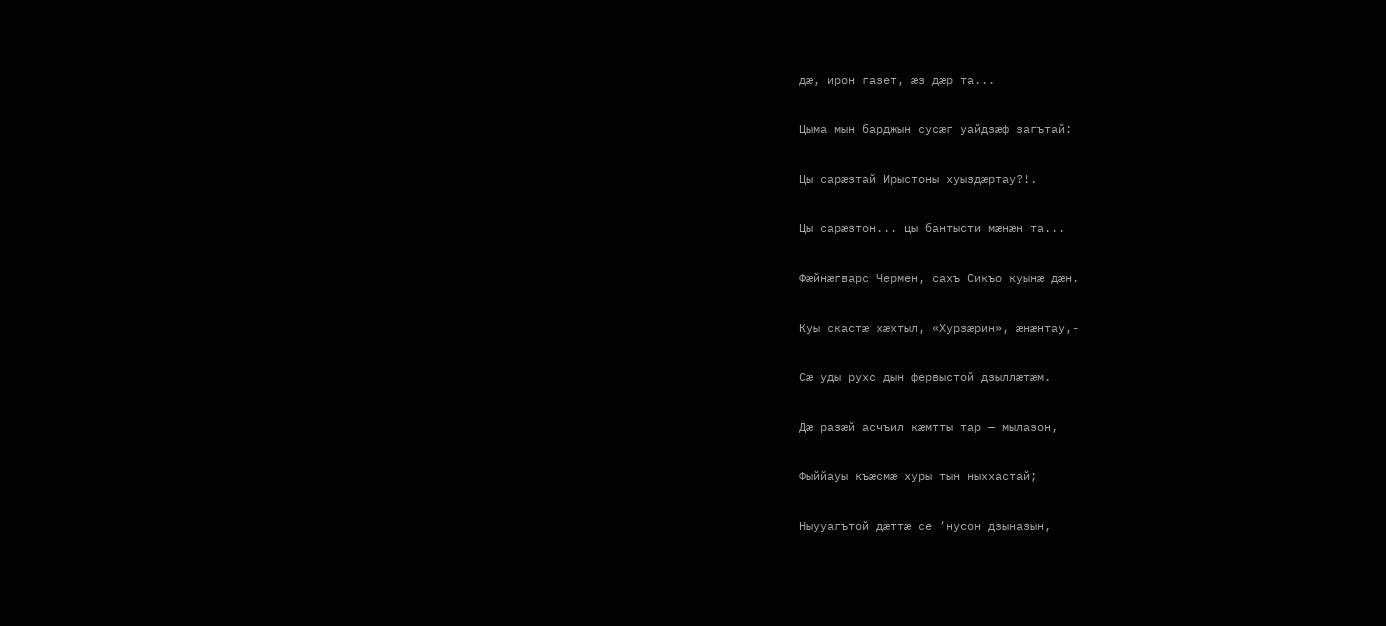дæ, ирон газет, æз дæр та...

Цыма мын барджын сусæг уайдзæф загътай:

Цы сарæзтай Ирыстоны хуыздæртау?!.

Цы сарæзтон... цы бантысти мæнæн та...

Фæйнæгварс Чермен, сахъ Сикъо куынæ дæн.

Куы скастæ хæхтыл, «Хурзæрин», æнæнтау,-

Сæ уды рухс дын фервыстой дзыллæтæм.

Дæ разæй асчъил кæмтты тар — мылазон,

Фыййауы къæсмæ хуры тын ныххастай;

Ныууагътой дæттæ се ‘нусон дзыназын,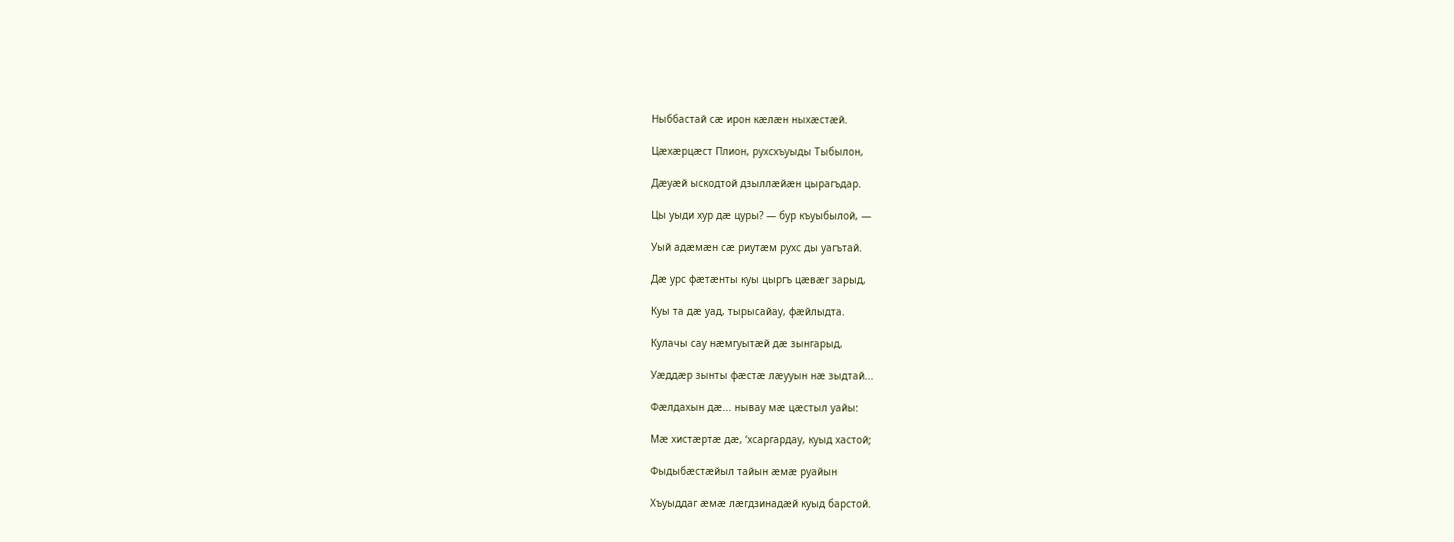Ныббастай сæ ирон кæлæн ныхæстæй.

Цæхæрцæст Плион, рухсхъуыды Тыбылон,

Дæуæй ыскодтой дзыллæйæн цырагъдар.

Цы уыди хур дæ цуры? — бур къуыбылой, —

Уый адæмæн сæ риутæм рухс ды уагътай.

Дæ урс фæтæнты куы цыргъ цæвæг зарыд,

Куы та дæ уад, тырысайау, фæйлыдта.

Кулачы сау нæмгуытæй дæ зынгарыд,

Уæддæр зынты фæстæ лæууын нæ зыдтай...

Фæлдахын дæ... нывау мæ цæстыл уайы:

Мæ хистæртæ дæ, ‘хсаргардау, куыд хастой;

Фыдыбæстæйыл тайын æмæ руайын

Хъуыддаг æмæ лæгдзинадæй куыд барстой.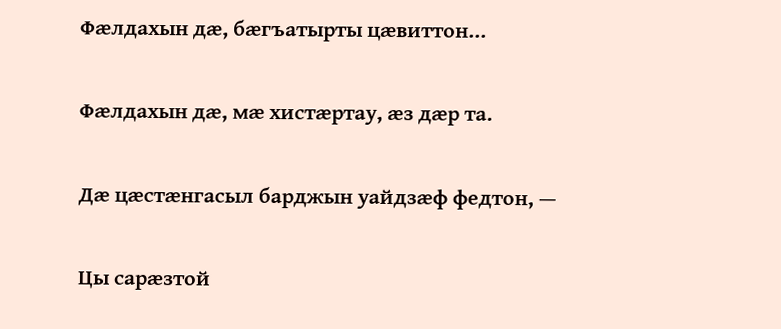Фæлдахын дæ, бæгъатырты цæвиттон...

Фæлдахын дæ, мæ хистæртау, æз дæр та.

Дæ цæстæнгасыл барджын уайдзæф федтон, —

Цы сарæзтой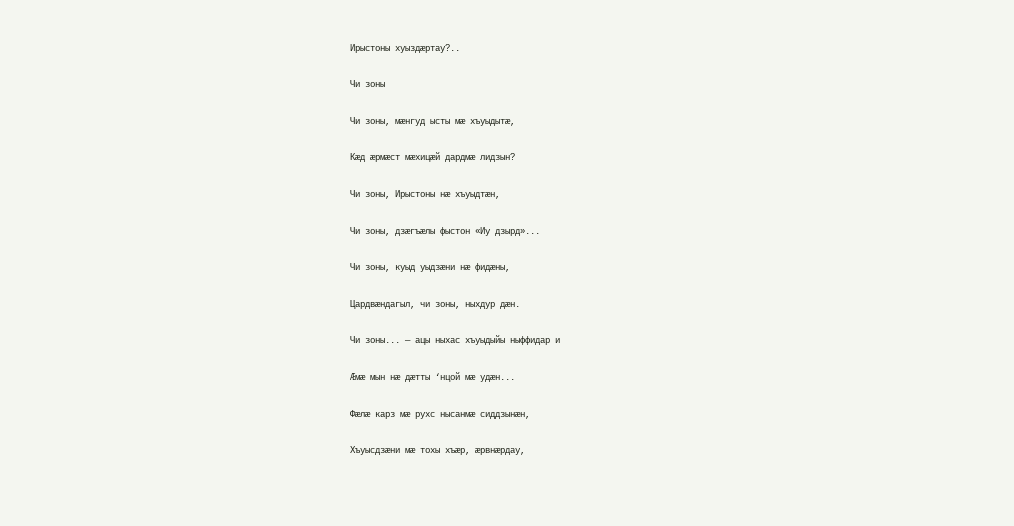Ирыстоны хуыздæртау?..

Чи зоны

Чи зоны, мæнгуд ысты мæ хъуыдытæ,

Кæд æрмæст мæхицæй дардмæ лидзын?

Чи зоны, Ирыстоны нæ хъуыдтæн,

Чи зоны, дзæгъæлы фыстон «Иу дзырд»...

Чи зоны, куыд уыдзæни нæ фидæны,

Цардвæндагыл, чи зоны, ныхдур дæн.

Чи зоны... — ацы ныхас хъуыдыйы ныффидар и

Æмæ мын нæ дæтты ‘нцой мæ удæн...

Фæлæ карз мæ рухс нысанмæ сиддзынæн,

Хъуысдзæни мæ тохы хъæр, æрвнæрдау,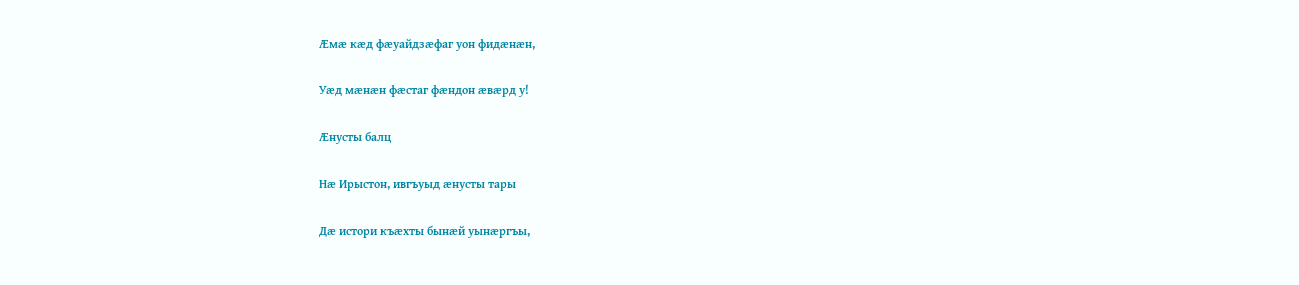Æмæ кæд фæуайдзæфаг уон фидæнæн,

Уæд мæнæн фæстаг фæндон æвæрд у!

Æнусты балц

Нæ Ирыстон, ивгъуыд æнусты тары

Дæ истори къæхты бынæй уынæргъы,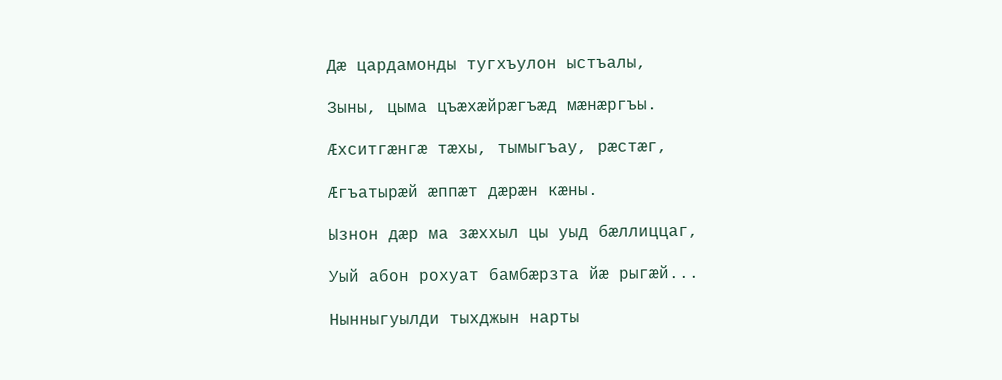Дæ цардамонды тугхъулон ыстъалы,

Зыны, цыма цъæхæйрæгъæд мæнæргъы.

Æхситгæнгæ тæхы, тымыгъау, рæстæг,

Æгъатырæй æппæт дæрæн кæны.

Ызнон дæр ма зæххыл цы уыд бæллиццаг,

Уый абон рохуат бамбæрзта йæ рыгæй...

Нынныгуылди тыхджын нарты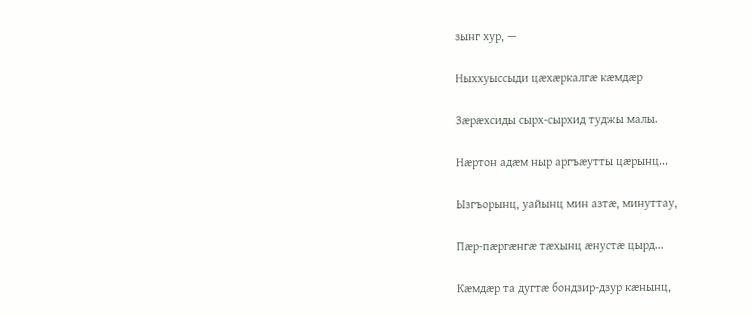зынг хур, —

Ныххуыссыди цæхæркалгæ кæмдæр

Зæрæхсиды сырх-сырхид туджы малы.

Нæртон адæм ныр аргъæутты цæрынц...

Ызгъорынц, уайынц мин азтæ, минуттау,

Пæр-пæргæнгæ тæхынц æнустæ цырд...

Кæмдæр та дугтæ бондзир-дзур кæнынц,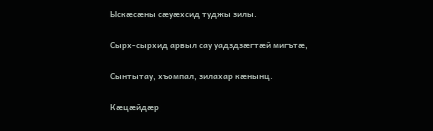Ыскæсæны сæуæхсид туджы зилы.

Сырх-сырхид арвыл сау уадздзæгтæй мигътæ,

Сынтытау, хъомпал, зилахар кæнынц.

Кæцæйдæр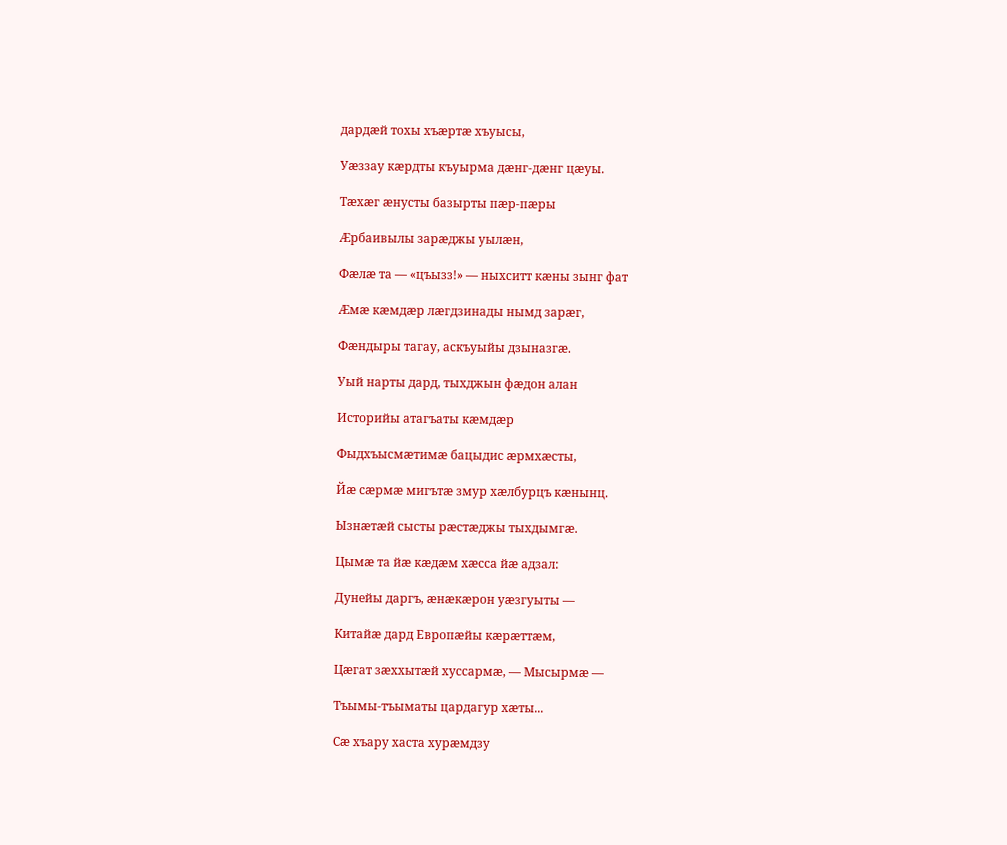дардæй тохы хъæртæ хъуысы,

Уæззау кæрдты къуырма дæнг-дæнг цæуы.

Тæхæг æнусты базырты пæр-пæры

Æрбаивылы зарæджы уылæн,

Фæлæ та — «цъызз!» — ныхситт кæны зынг фат

Æмæ кæмдæр лæгдзинады нымд зарæг,

Фæндыры тагау, аскъуыйы дзыназгæ.

Уый нарты дард, тыхджын фæдон алан

Историйы атагъаты кæмдæр

Фыдхъысмæтимæ бацыдис æрмхæсты,

Йæ сæрмæ мигътæ змур хæлбурцъ кæнынц.

Ызнæтæй сысты рæстæджы тыхдымгæ.

Цымæ та йæ кæдæм хæсса йæ адзал:

Дунейы даргъ, æнæкæрон уæзгуыты —

Китайæ дард Европæйы кæрæттæм,

Цæгат зæххытæй хуссармæ, — Мысырмæ —

Тъымы-тъыматы цардагур хæты...

Сæ хъару хаста хурæмдзу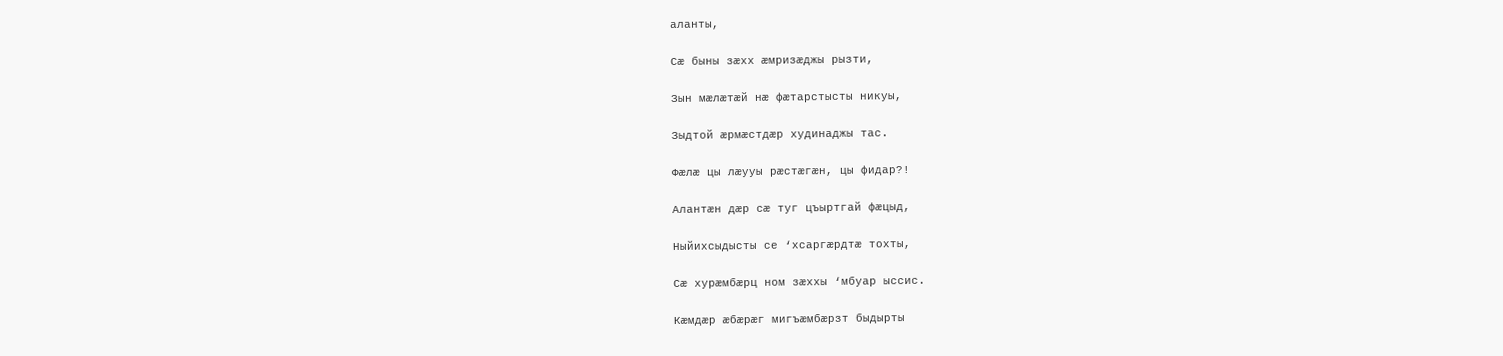аланты,

Сæ быны зæхх æмризæджы рызти,

Зын мæлæтæй нæ фæтарстысты никуы,

Зыдтой æрмæстдæр худинаджы тас.

Фæлæ цы лæууы рæстæгæн, цы фидар?!

Алантæн дæр сæ туг цъыртгай фæцыд,

Ныйихсыдысты се ‘хсаргæрдтæ тохты,

Сæ хурæмбæрц ном зæххы ‘мбуар ыссис.

Кæмдæр æбæрæг мигъæмбæрзт быдырты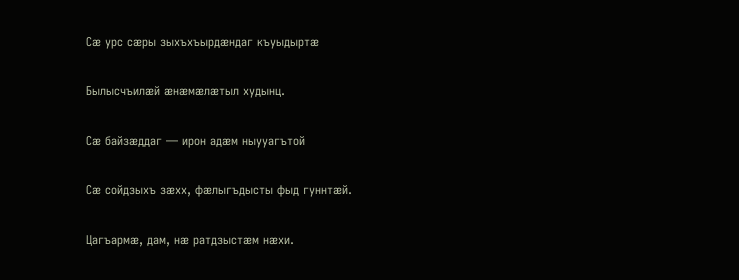Сæ урс сæры зыхъхъырдæндаг къуыдыртæ

Былысчъилæй æнæмæлæтыл худынц.

Сæ байзæддаг — ирон адæм ныууагътой

Сæ сойдзыхъ зæхх, фæлыгъдысты фыд гуннтæй.

Цагъармæ, дам, нæ ратдзыстæм нæхи.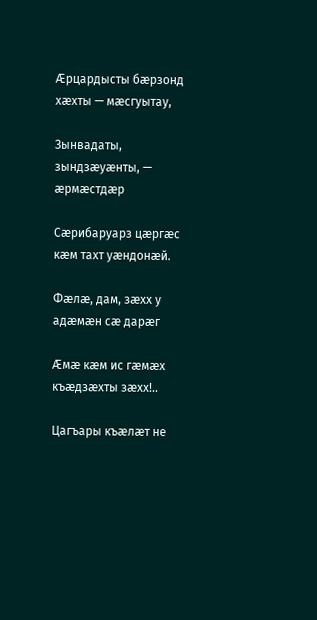Æрцардысты бæрзонд хæхты — мæсгуытау,

Зынвадаты, зындзæуæнты, — æрмæстдæр

Сæрибаруарз цæргæс кæм тахт уæндонæй.

Фæлæ, дам, зæхх у адæмæн сæ дарæг

Æмæ кæм ис гæмæх къæдзæхты зæхх!..

Цагъары къæлæт не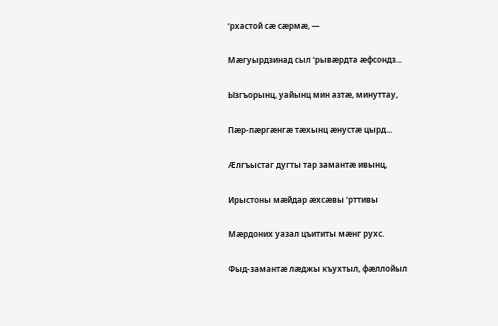‘рхастой сæ сæрмæ, —

Мæгуырдзинад сыл ‘рывæрдта æфсондз...

Ызгъорынц, уайынц мин азтæ, минуттау,

Пæр-пæргæнгæ тæхынц æнустæ цырд...

Æлгъыстаг дугты тар замантæ ивынц,

Ирыстоны мæйдар æхсæвы ‘рттивы

Мæрдоних уазал цъититы мæнг рухс.

Фыд-замантæ лæджы къухтыл, фæллойыл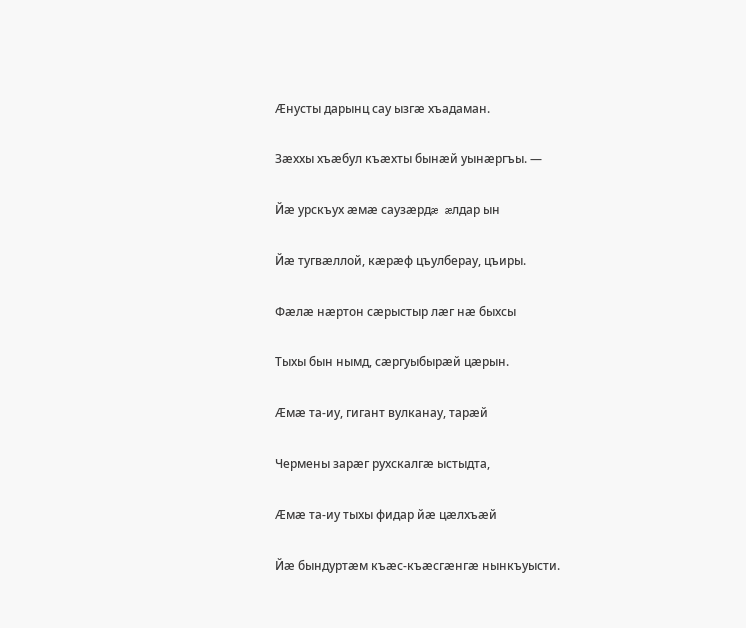Æнусты дарынц сау ызгæ хъадаман.

Зæххы хъæбул къæхты бынæй уынæргъы. —

Йæ урскъух æмæ саузæрдæ æлдар ын

Йæ тугвæллой, кæрæф цъулберау, цъиры.

Фæлæ нæртон сæрыстыр лæг нæ быхсы

Тыхы бын нымд, сæргуыбырæй цæрын.

Æмæ та-иу, гигант вулканау, тарæй

Чермены зарæг рухскалгæ ыстыдта,

Æмæ та-иу тыхы фидар йæ цæлхъæй

Йæ бындуртæм къæс-къæсгæнгæ нынкъуысти.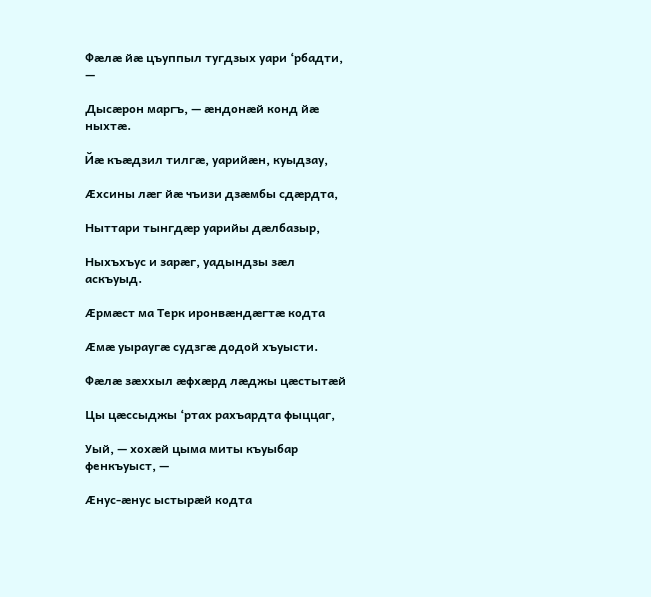Фæлæ йæ цъуппыл тугдзых уари ‘рбадти, —

Дысæрон маргъ, — æндонæй конд йæ ныхтæ.

Йæ къæдзил тилгæ, уарийæн, куыдзау,

Æхсины лæг йæ чъизи дзæмбы сдæрдта,

Ныттари тынгдæр уарийы дæлбазыр,

Ныхъхъус и зарæг, уадындзы зæл аскъуыд.

Æрмæст ма Терк иронвæндæгтæ кодта

Æмæ уыраугæ судзгæ додой хъуысти.

Фæлæ зæххыл æфхæрд лæджы цæстытæй

Цы цæссыджы ‘ртах рахъардта фыццаг,

Уый, — хохæй цыма миты къуыбар фенкъуыст, —

Æнус-æнус ыстырæй кодта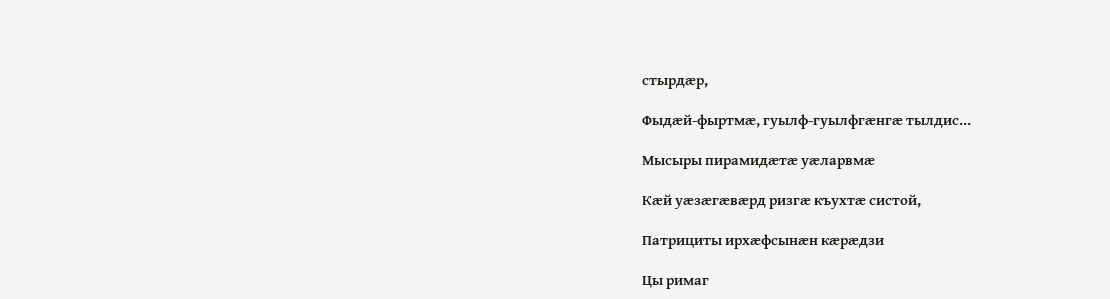стырдæр,

Фыдæй-фыртмæ, гуылф-гуылфгæнгæ тылдис...

Мысыры пирамидæтæ уæларвмæ

Кæй уæзæгæвæрд ризгæ къухтæ систой,

Патрициты ирхæфсынæн кæрæдзи

Цы римаг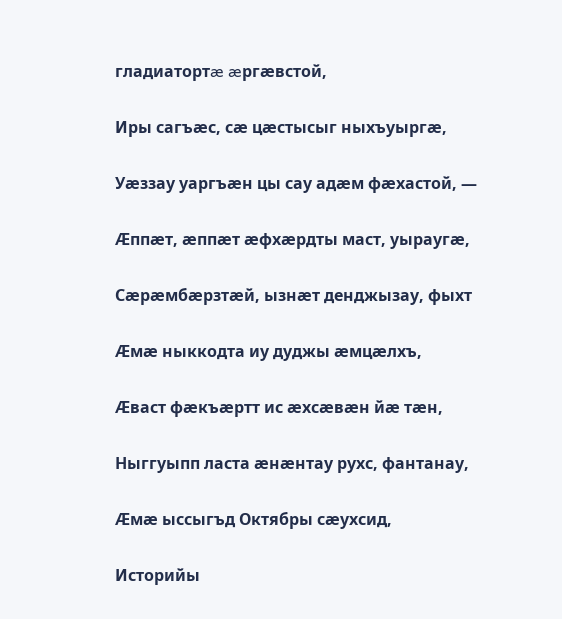гладиатортæ æргæвстой,

Иры сагъæс, сæ цæстысыг ныхъуыргæ,

Уæззау уаргъæн цы сау адæм фæхастой, —

Æппæт, æппæт æфхæрдты маст, уыраугæ,

Сæрæмбæрзтæй, ызнæт денджызау, фыхт

Æмæ ныккодта иу дуджы æмцæлхъ,

Æваст фæкъæртт ис æхсæвæн йæ тæн,

Ныггуыпп ласта æнæнтау рухс, фантанау,

Æмæ ыссыгъд Октябры сæухсид,

Историйы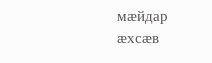мæйдар æхсæв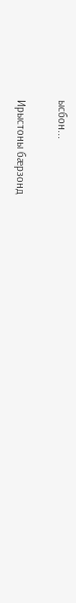ысбон...

Ирыстоны бæрзонд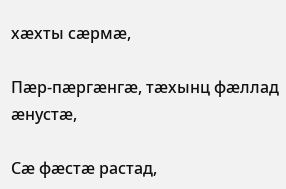хæхты сæрмæ,

Пæр-пæргæнгæ, тæхынц фæллад æнустæ,

Сæ фæстæ растад,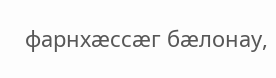фарнхæссæг бæлонау,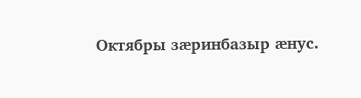Октябры зæринбазыр æнус.